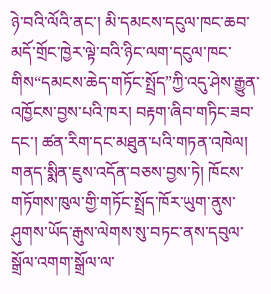ཉེ་བའི་ལོའི་ནང་། མི་དམངས་དངུལ་ཁང་ཆབ་མདོ་གྲོང་ཁྱེར་ལྟེ་བའི་ཉིང་ལག་དངུལ་ཁང་གིས“དམངས་ཆེད་གཏོང་སྤྲོད”ཀྱི་འདུ་ཤེས་རྒྱུན་འཁྱོངས་བྱས་པའི་ཁར། བརྟག་ཞིབ་གཏིང་ཟབ་དང་། ཚན་རིག་དང་མཐུན་པའི་གཏན་འཁེལ། གནད་སྨིན་ཇུས་འདོན་བཅས་བྱས་ཏེ། ཁོངས་གཏོགས་ཁུལ་གྱི་གཏོང་སྤྲོད་ཁོར་ཡུག་ནུས་ཤུགས་ཡོད་རྒུས་ལེགས་སུ་བཏང་ནས་དབུལ་སྒྲོལ་འགག་སྒྲོལ་ལ་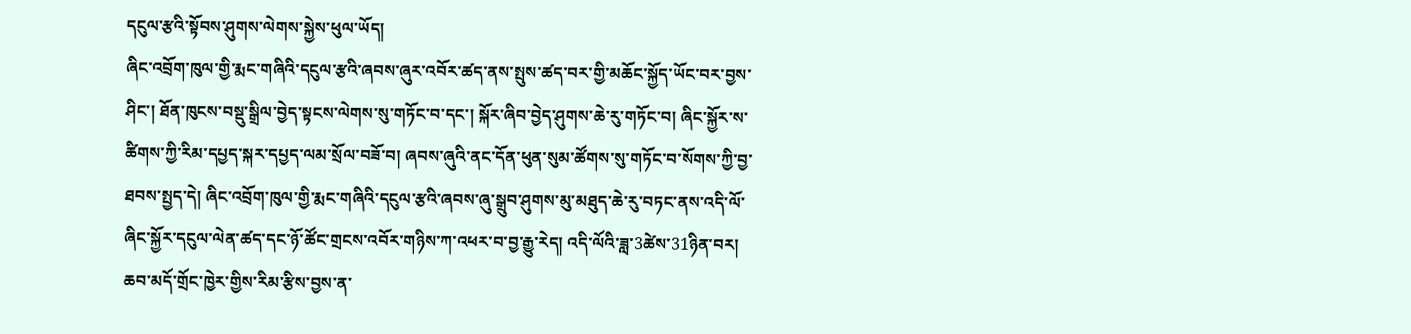དངུལ་རྩའི་སྟོབས་ཤུགས་ལེགས་སྐྱེས་ཕུལ་ཡོད།
ཞིང་འབྲོག་ཁུལ་གྱི་རྨང་གཞིའི་དངུལ་རྩའི་ཞབས་ཞུར་འབོར་ཚད་ནས་སྤུས་ཚད་བར་གྱི་མཆོང་སྐྱོད་ཡོང་བར་བྱས་ཤིང་། ཐོན་ཁུངས་བསྡུ་སྒྲིལ་བྱེད་སྟངས་ལེགས་སུ་གཏོང་བ་དང་། སྐོར་ཞིབ་བྱེད་ཤུགས་ཆེ་རུ་གཏོང་བ། ཞིང་སྐྱོར་ས་ཚིགས་ཀྱི་རིམ་དཔྱད་སྐར་དཔྱད་ལམ་སྲོལ་བཟོ་བ། ཞབས་ཞུའི་ནང་དོན་ཕུན་སུམ་ཚོགས་སུ་གཏོང་བ་སོགས་ཀྱི་བྱ་ཐབས་སྤྱད་དེ། ཞིང་འབྲོག་ཁུལ་གྱི་རྨང་གཞིའི་དངུལ་རྩའི་ཞབས་ཞུ་སྒྲུབ་ཤུགས་མུ་མཐུད་ཆེ་རུ་བཏང་ནས་འདི་ལོ་ཞིང་སྐྱོར་དངུལ་ལེན་ཚད་དང་ཉོ་ཚོང་གྲངས་འབོར་གཉིས་ཀ་འཕར་བ་བྱ་རྒྱུ་རེད། འདི་ལོའི་ཟླ་3ཚེས་31ཉིན་བར། ཆབ་མདོ་གྲོང་ཁྱེར་གྱིས་རིམ་རྩིས་བྱས་ན་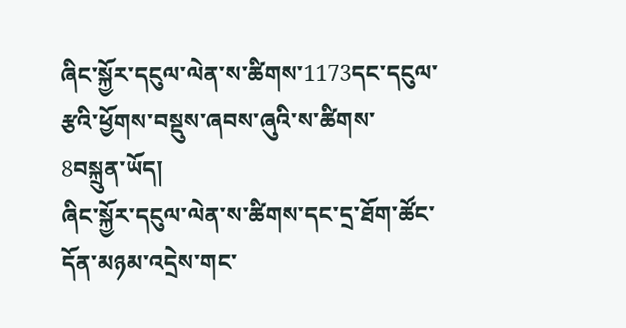ཞིང་སྐྱོར་དངུལ་ལེན་ས་ཚིགས་1173དང་དངུལ་རྩའི་ཕྱོགས་བསྡུས་ཞབས་ཞུའི་ས་ཚིགས་8བསྐྲུན་ཡོད།
ཞིང་སྐྱོར་དངུལ་ལེན་ས་ཚིགས་དང་དྲ་ཐོག་ཚོང་དོན་མཉམ་འདྲེས་གང་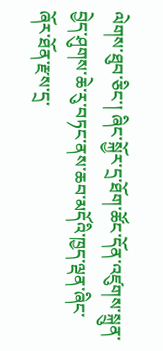ལེགས་ཐུབ་ཅིང་། ཞིང་སྐྱོར་དྲ་ཐོག་ཚོང་དོན་འཛུགས་སྐྲུན་བྱེད་ཤུགས་ཆེ་རུ་བཏང་ནས་ཆབ་མདོའི་ཁྱད་ལྡན་ཞིང་ཞོར་ཐོན་རྫས་དྲ་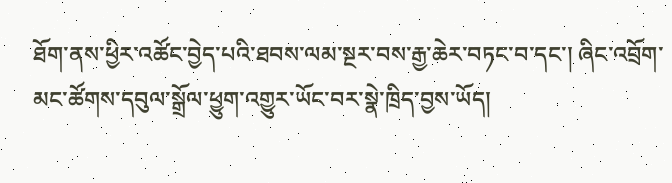ཐོག་ནས་ཕྱིར་འཚོང་བྱེད་པའི་ཐབས་ལམ་སྔར་བས་རྒྱ་ཆེར་བཏང་བ་དང་། ཞིང་འབྲོག་མང་ཚོགས་དབུལ་སྒྲོལ་ཕྱུག་འགྱུར་ཡོང་བར་སྣེ་ཁྲིད་བྱས་ཡོད།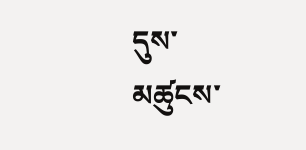དུས་མཚུངས་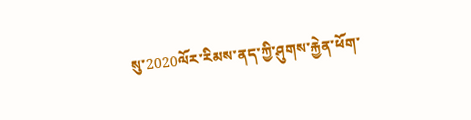སུ་2020ལོར་རིམས་ནད་ཀྱི་ཤུགས་རྐྱེན་ཕོག་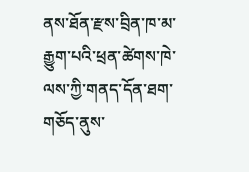ནས་ཐོན་རྫས་བྲིན་ཁ་མ་རྒྱུག་པའི་ཕྲན་ཚེགས་ཁེ་ལས་ཀྱི་གནད་དོན་ཐག་གཅོད་ནུས་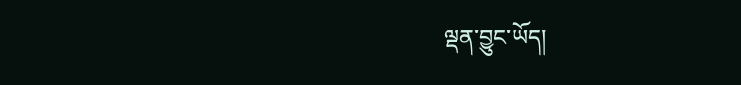ལྡན་བྱུང་ཡོད།